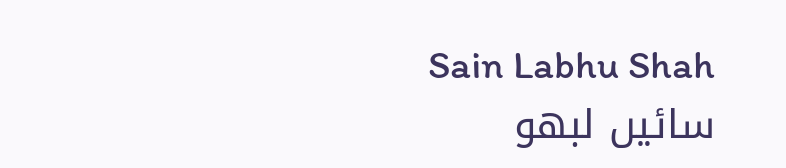Sain Labhu Shah
سائیں لبھو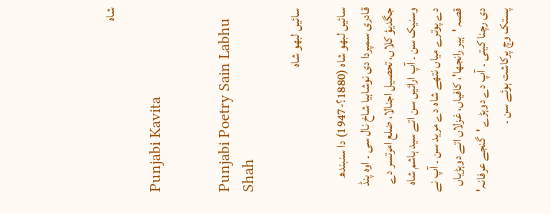شاہ

Punjabi Kavita


Punjabi Poetry Sain Labhu Shah

سائیں لبھو شاہ

سائیں لبھو شاہ (1880؟-1947) دا سنبندھ قادری سمپردا دی نوشاہیا شاخ نال سی ۔ اوہ پنڈ جگدیؤ کلاں، تحصیل اجنالا، ضلع امرتسر دے وسنیک سن ۔ آپ ارائیں سن اتے سید ہاشم شاہ دے پوترے میاں نتھے شاہ دے مرید سن ۔ آپ نے قصہ 'ہیر رانجھا'، کافیاں، غزلاں اتے دوہڑیاں دی رچنا کیتی ۔ آپ دے دوہڑے 'گنجے عرفانہ' پستک وچ پرکاشت ہوئے سن ۔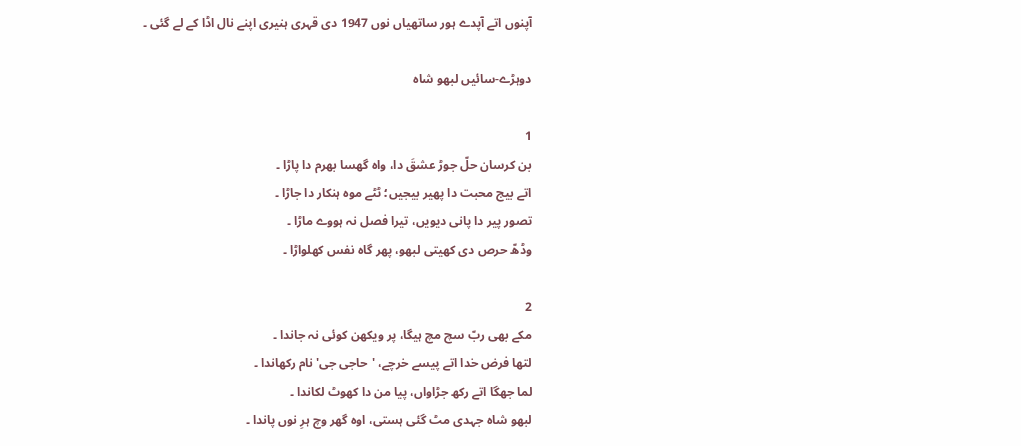آپنوں اتے آپدے ہور ساتھیاں نوں 1947 دی قہری ہنیری اپنے نال اڈا کے لے گئی ۔

دوہڑے-سائیں لبھو شاہ

1
بن کرسان حلّ جوڑ عشقَ دا، واہ گھسا بھرم دا پاڑا ۔
اتے بیج محبت دا پھیر بیجیں؛ ٹٹے موہ ہنکار دا جاڑا ۔
تصور پیر دا پانی دیویں، تیرا فصل نہ ہووے ماڑا ۔
وڈھّ حرص دی کھیتی لبھو، پھر گاہ نفس کھلواڑا ۔

2
مکے بھی ربّ سچ مچ ہیگا، پر ویکھن کوئی نہ جاندا ۔
لتھا فرض خدا اتے پیسے خرچے، 'حاجی جی' نام رکھاندا ۔
لما جھگا اتے رکھ جڑاواں، پیا من دا کھوٹ لکاندا ۔
لبھو شاہ جہدی مٹ گئی ہستی، اوہ گھر وچ ہرِ نوں پاندا ۔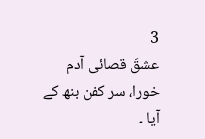3
عشقَ قصائی آدم خورا، سر کفن بنھ کے آیا ۔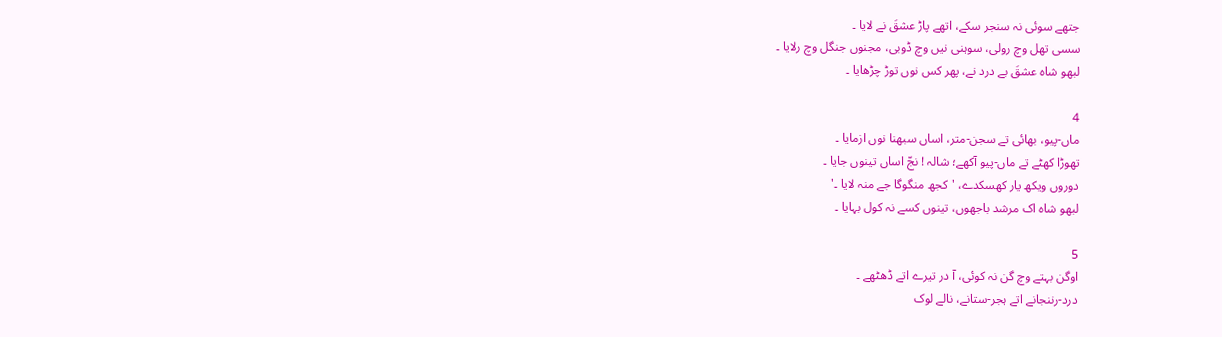جتھے سوئی نہ سنجر سکے، اتھے پاڑ عشقَ نے لایا ۔
سسی تھل وچ رولی، سوہنی نیں وچ ڈوبی، مجنوں جنگل وچ رلایا ۔
لبھو شاہ عشقَ بے درد نے، پھر کس نوں توڑ چڑھایا ۔

4
ماں-پیو، بھائی تے سجن-متر، اساں سبھنا نوں ازمایا ۔
تھوڑا کھٹے تے ماں-پیو آکھے؛ شالہ ! نجّ اساں تینوں جایا ۔
دوروں ویکھ یار کھسکدے، 'کجھ منگوگا جے منہ لایا ۔'
لبھو شاہ اک مرشد باجھوں، تینوں کسے نہ کول بہایا ۔

5
اوگن بہتے وچ گن نہ کوئی، آ در تیرے اتے ڈھٹھے ۔
درد-رننجانے اتے ہجر-ستانے، نالے لوک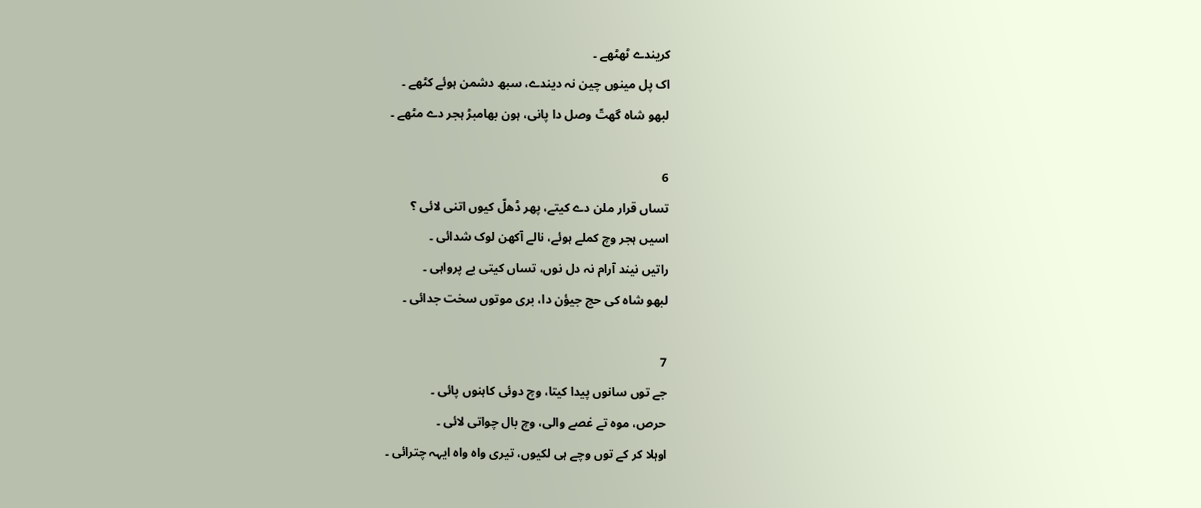کریندے ٹھٹھے ۔
اک پل مینوں چین نہ دیندے، سبھ دشمن ہوئے کٹھے ۔
لبھو شاہ گھتّ وصل دا پانی، ہون بھامبڑ ہجر دے مٹھے ۔

6
تساں قرار ملن دے کیتے، پھر ڈھلّ کیوں اتنی لائی ؟
اسیں ہجر وچ کملے ہوئے، نالے آکھن لوک شدائی ۔
راتیں نیند آرام نہ دل نوں، تساں کیتی بے پرواہی ۔
لبھو شاہ کی حج جیؤن دا، بری موتوں سخت جدائی ۔

7
جے توں سانوں پیدا کیتا، وچ دوئی کاہنوں پائی ۔
حرص، موہ تے غصے والی، وچ بال چواتی لائی ۔
اوہلا کر کے توں وچے ہی لکیوں، تیری واہ واہ ایہہ چترائی ۔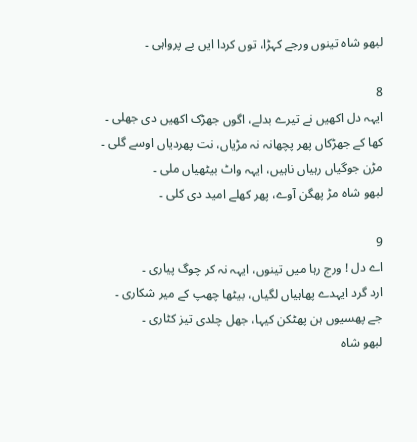لبھو شاہ تینوں ورجے کہڑا، توں کردا ایں بے پرواہی ۔

8
ایہہ دل اکھیں نے تیرے بدلے، اگوں جھڑک اکھیں دی جھلی ۔
کھا کے جھڑکاں پھر پچھانہ نہ مڑیاں، نت پھردیاں اوسے گلی ۔
مڑن جوگیاں رہیاں ناہیں، ایہہ واٹ بیٹھیاں ملی ۔
لبھو شاہ مڑ پھگن آوے، پھر کھلے امید دی کلی ۔

9
اے دل ! ورج رہا میں تینوں، ایہہ نہ کر چوگ پیاری ۔
ارد گرد ایہدے پھاہیاں لگیاں، بیٹھا چھپ کے میر شکاری ۔
جے پھسیوں ہن پھٹکن کیہا، جھل چلدی تیز کٹاری ۔
لبھو شاہ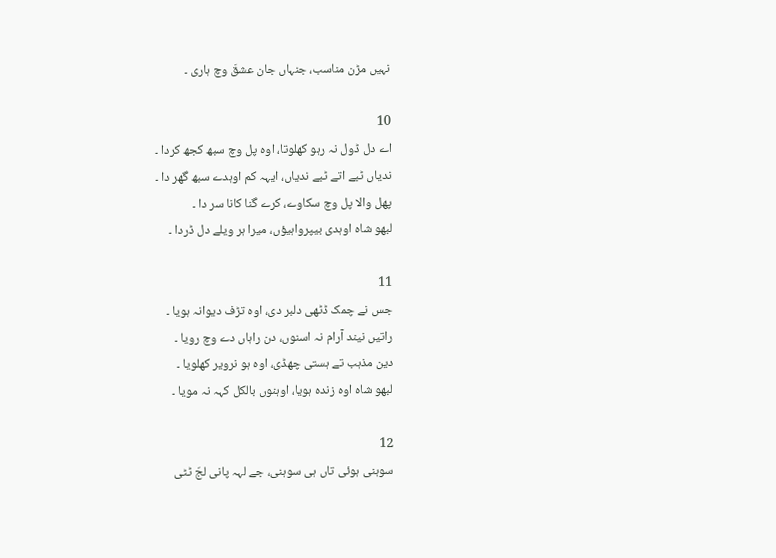نہیں مڑن مناسب، جنہاں جان عشقَ وچ ہاری ۔

10
اے دل ڈول نہ رہو کھلوتا، اوہ پل وچ سبھ کجھ کردا ۔
ندیاں ٹبے اتے ٹبے ندیاں، ایہہ کم اوہدے سبھ گھر دا ۔
پھل والا پل وچ سکاوے، کرے گنا کانا سر دا ۔
لبھو شاہ اوہدی بیپرواہیؤں، میرا ہر ویلے دل ڈردا ۔

11
جس نے چمک ڈٹھی دلبر دی، اوہ تڑف دیوانہ ہویا ۔
راتیں نیند آرام نہ اسنوں، دن راہاں دے وچ رویا ۔
دین مذہب تے ہستی چھڈی، اوہ ہو نرویر کھلویا ۔
لبھو شاہ اوہ زندہ ہویا، اوہنوں بالکل کہہ نہ مویا ۔

12
سوہنی ہوئی تاں ہی سوہنی، جے لہہ پانی لجّ ٹٹی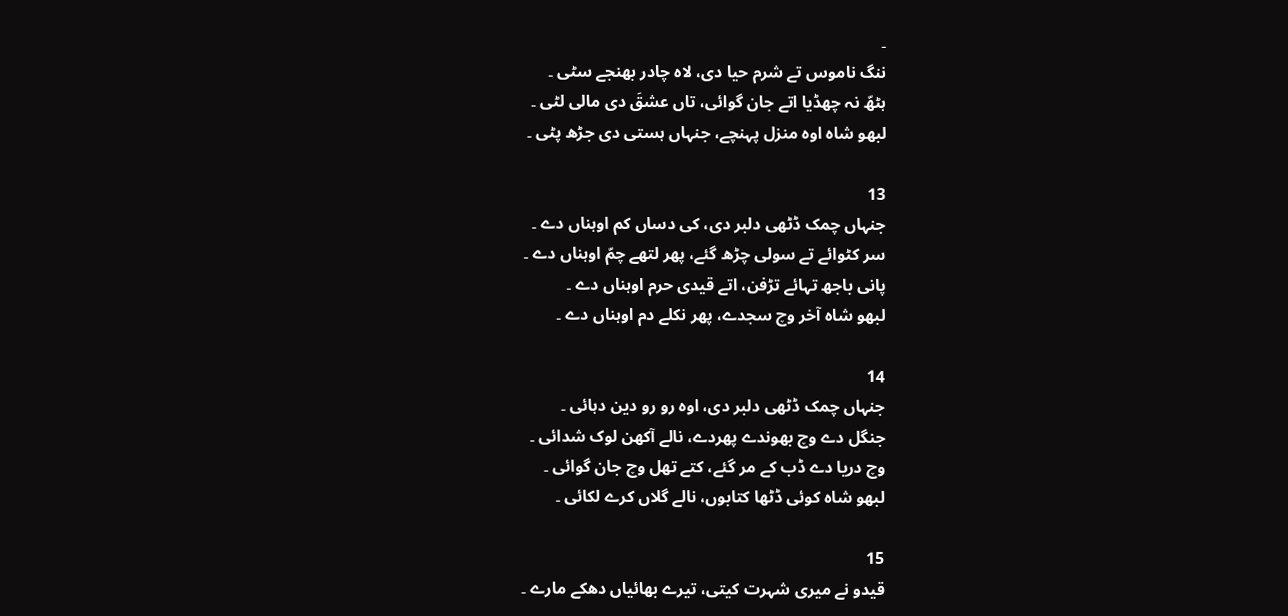۔
ننگ ناموس تے شرم حیا دی، لاہ چادر بھنجے سٹی ۔
ہٹھّ نہ چھڈیا اتے جان گوائی، تاں عشقَ دی مالی لٹی ۔
لبھو شاہ اوہ منزل پہنچے، جنہاں ہستی دی جڑھ پٹی ۔

13
جنہاں چمک ڈٹھی دلبر دی، کی دساں کم اوہناں دے ۔
سر کٹوائے تے سولی چڑھ گئے، پھر لتھے چمّ اوہناں دے ۔
پانی باجھ تہائے تڑفن، اتے قیدی حرم اوہناں دے ۔
لبھو شاہ آخر وچ سجدے، پھر نکلے دم اوہناں دے ۔

14
جنہاں چمک ڈٹھی دلبر دی، اوہ رو رو دین دہائی ۔
جنگل دے وچ بھوندے پھردے، نالے آکھن لوک شدائی ۔
وچ دریا دے ڈب کے مر گئے، کتے تھل وچ جان گوائی ۔
لبھو شاہ کوئی ڈٹھا کتابوں، نالے گلاں کرے لکائی ۔

15
قیدو نے میری شہرت کیتی، تیرے بھائیاں دھکے مارے ۔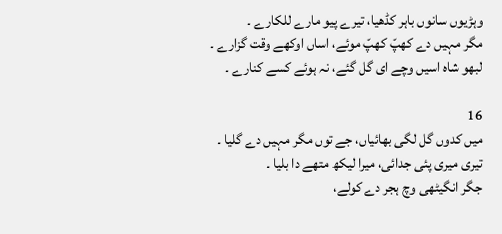وہڑیوں سانوں باہر کڈھیا، تیرے پیو مارے للکارے ۔
مگر مہیں دے کھپّ کھپّ موئے، اساں اوکھے وقت گزارے ۔
لبھو شاہ اسیں وچے ای گل گئے، نہ ہوئے کسے کنارے ۔

16
میں کدوں گل لگی بھائیاں، جے توں مگر مہیں دے گلیا ۔
تیری میری پئی جدائی، میرا لیکھ متھے دا بلیا ۔
جگر انگیٹھی وچ ہجر دے کولے،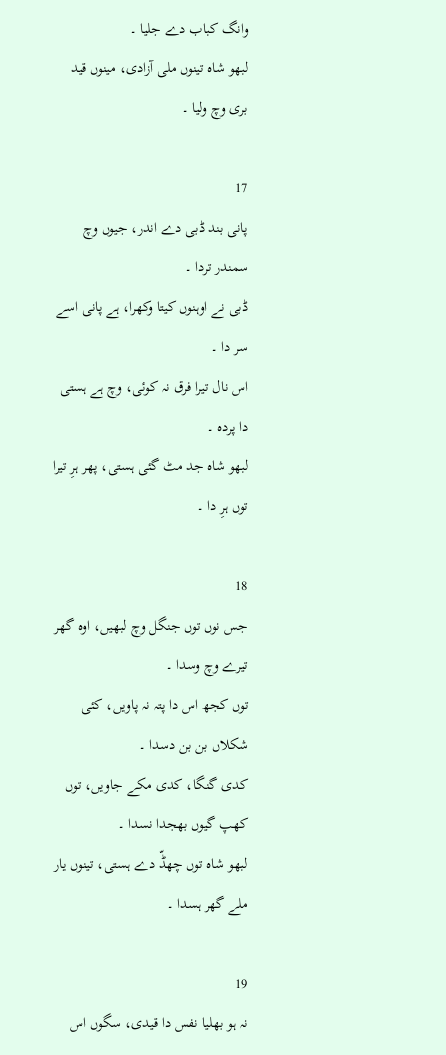وانگ کباب دے جلیا ۔
لبھو شاہ تینوں ملی آزادی، مینوں قید بری وچ ولیا ۔

17
پانی بند ڈبی دے اندر، جیوں وچ سمندر تردا ۔
ڈبی نے اوہنوں کیتا وکھرا، ہے پانی اسے سر دا ۔
اس نال تیرا فرق نہ کوئی، وچ ہے ہستی دا پردہ ۔
لبھو شاہ جد مٹ گئی ہستی، پھر ہرِ تیرا توں ہرِ دا ۔

18
جس نوں توں جنگل وچ لبھیں، اوہ گھر تیرے وچ وسدا ۔
توں کجھ اس دا پتہ نہ پاویں، کئی شکلاں بن بن دسدا ۔
کدی گنگا، کدی مکے جاویں، توں کھپ گیوں بھجدا نسدا ۔
لبھو شاہ توں چھڈّ دے ہستی، تینوں یار ملے گھر ہسدا ۔

19
نہ ہو بھلیا نفس دا قیدی، سگوں اس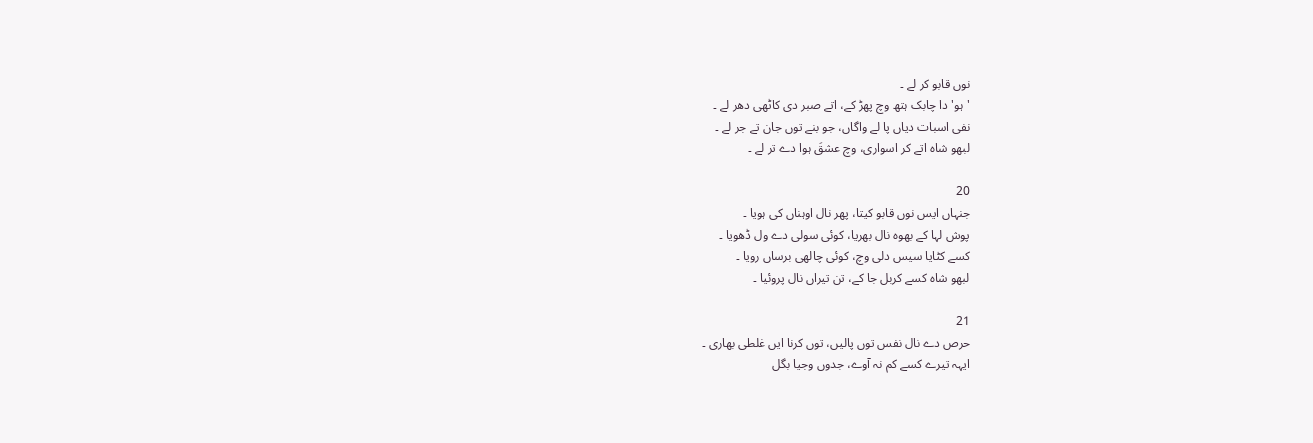نوں قابو کر لے ۔
'ہو' دا چابک ہتھ وچ پھڑ کے، اتے صبر دی کاٹھی دھر لے ۔
نفی اسبات دیاں پا لے واگاں، جو بنے توں جان تے جر لے ۔
لبھو شاہ اتے کر اسواری، وچ عشقَ ہوا دے تر لے ۔

20
جنہاں ایس نوں قابو کیتا، پھر نال اوہناں کی ہویا ۔
پوش لہا کے بھوہ نال بھریا، کوئی سولی دے ول ڈھویا ۔
کسے کٹایا سیس دلی وچ، کوئی چالھی برساں رویا ۔
لبھو شاہ کسے کربل جا کے، تن تیراں نال پروئیا ۔

21
حرص دے نال نفس توں پالیں، توں کرنا ایں غلطی بھاری ۔
ایہہ تیرے کسے کم نہ آوے، جدوں وجیا بگل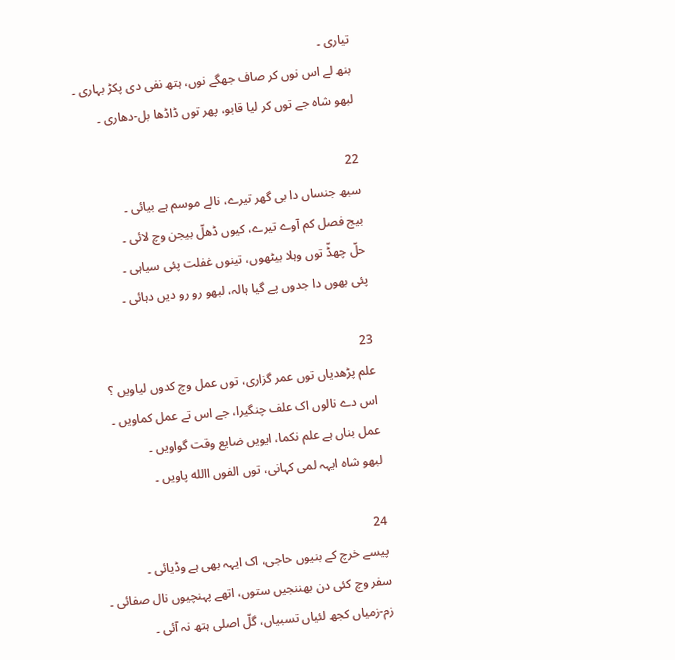تیاری ۔
بنھ لے اس نوں کر صاف جھگے نوں، ہتھ نفی دی پکڑ بہاری ۔
لبھو شاہ جے توں کر لیا قابو، پھر توں ڈاڈھا بل-دھاری ۔

22
سبھ جنساں دا بی گھر تیرے، نالے موسم ہے بیائی ۔
بیج فصل کم آوے تیرے، کیوں ڈھلّ بیجن وچ لائی ۔
حلّ چھڈّ توں وہلا بیٹھوں، تینوں غفلت پئی سیاہی ۔
پئی بھوں دا جدوں پے گیا ہالہ، لبھو رو رو دیں دہائی ۔

23
علم پڑھدیاں توں عمر گزاری، توں عمل وچ کدوں لیاویں ؟
اس دے نالوں اک علف چنگیرا، جے اس تے عمل کماویں ۔
عمل بناں ہے علم نکما، ایویں ضایع وقت گواویں ۔
لبھو شاہ ایہہ لمی کہانی، توں الفوں االله پاویں ۔

24
پیسے خرچ کے بنیوں حاجی، اک ایہہ بھی ہے وڈیائی ۔
سفر وچ کئی دن بھننجیں ستوں، اتھے پہنچیوں نال صفائی ۔
زم-زمیاں کجھ لئیاں تسبیاں، گلّ اصلی ہتھ نہ آئی ۔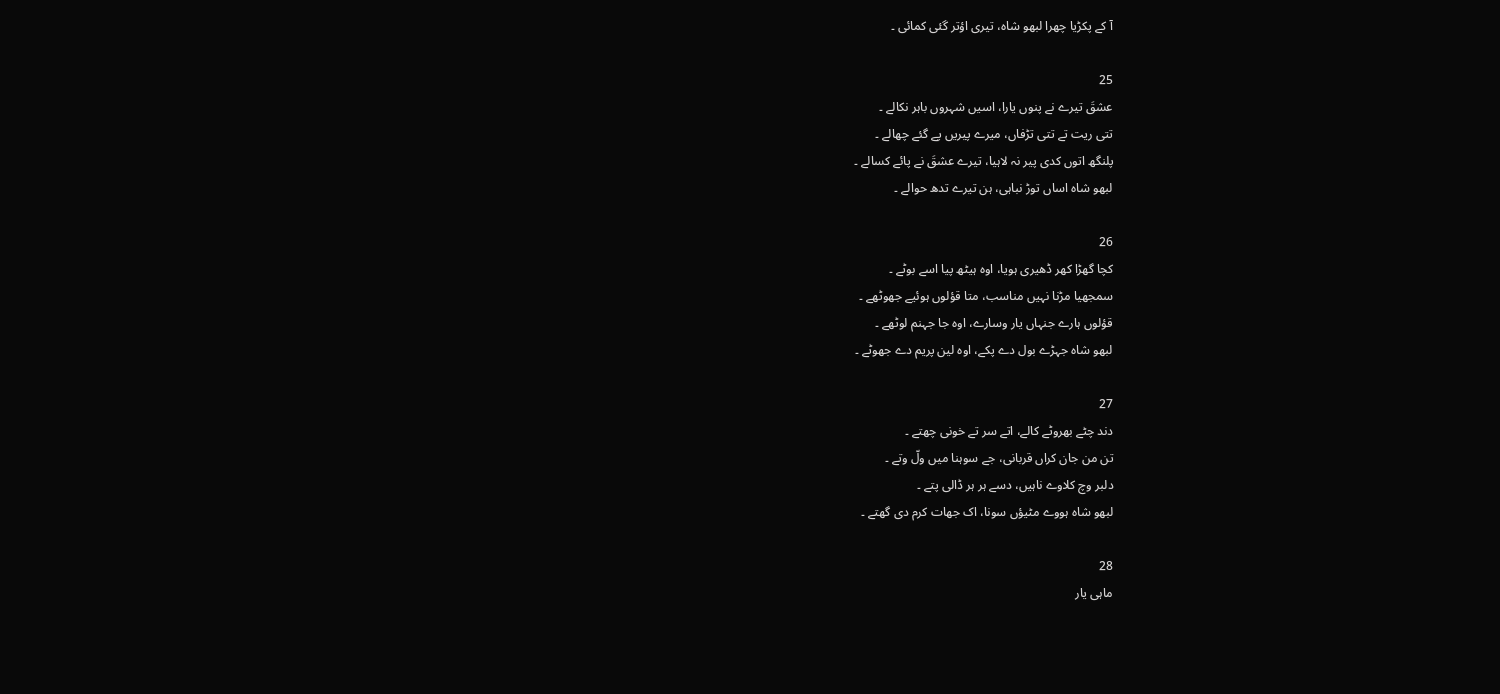آ کے پکڑیا چھرا لبھو شاہ، تیری اؤتر گئی کمائی ۔

25
عشقَ تیرے نے پنوں یارا، اسیں شہروں باہر نکالے ۔
تتی ریت تے تتی تڑفاں، میرے پیریں پے گئے چھالے ۔
پلنگھ اتوں کدی پیر نہ لاہیا، تیرے عشقَ نے پائے کسالے ۔
لبھو شاہ اساں توڑ نباہی، ہن تیرے تدھ حوالے ۔

26
کچا گھڑا کھر ڈھیری ہویا، اوہ ہیٹھ پیا اسے بوٹے ۔
سمجھیا مڑنا نہیں مناسب، متا قؤلوں ہوئیے جھوٹھے ۔
قؤلوں ہارے جنہاں یار وسارے، اوہ جا جہنم لوٹھے ۔
لبھو شاہ جہڑے بول دے پکے، اوہ لین پریم دے جھوٹے ۔

27
دند چٹے بھروٹے کالے، اتے سر تے خونی چھتے ۔
تن من جان کراں قربانی، جے سوہنا میں ولّ وتے ۔
دلبر وچ کلاوے ناہیں، دسے ہر ہر ڈالی پتے ۔
لبھو شاہ ہووے مٹیؤں سونا، اک جھات کرم دی گھتے ۔

28
ماہی یار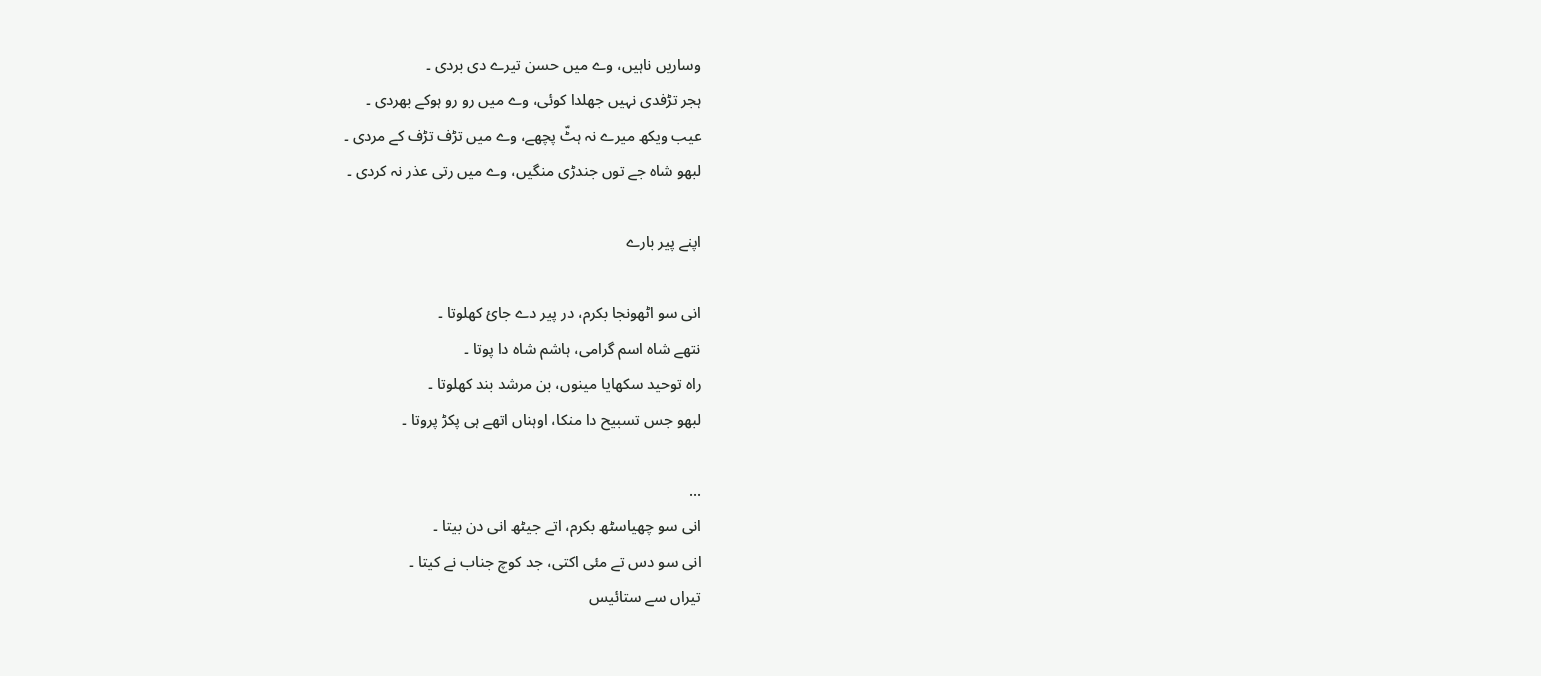وساریں ناہیں، وے میں حسن تیرے دی بردی ۔
ہجر تڑفدی نہیں جھلدا کوئی، وے میں رو رو ہوکے بھردی ۔
عیب ویکھ میرے نہ ہٹّ پچھے، وے میں تڑف تڑف کے مردی ۔
لبھو شاہ جے توں جندڑی منگیں، وے میں رتی عذر نہ کردی ۔

اپنے پیر بارے

انی سو اٹھونجا بکرم، در پیر دے جائ کھلوتا ۔
نتھے شاہ اسم گرامی، ہاشم شاہ دا پوتا ۔
راہ توحید سکھایا مینوں، بن مرشد بند کھلوتا ۔
لبھو جس تسبیح دا منکا، اوہناں اتھے ہی پکڑ پروتا ۔

...
انی سو چھیاسٹھ بکرم، اتے جیٹھ انی دن بیتا ۔
انی سو دس تے مئی اکتی، جد کوچ جناب نے کیتا ۔
تیراں سے ستائیس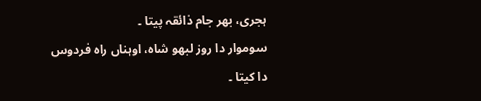ہجری، بھر جام ذائقہ پیتا ۔
سوموار دا روز لبھو شاہ، اوہناں راہ فردوس دا کیتا ۔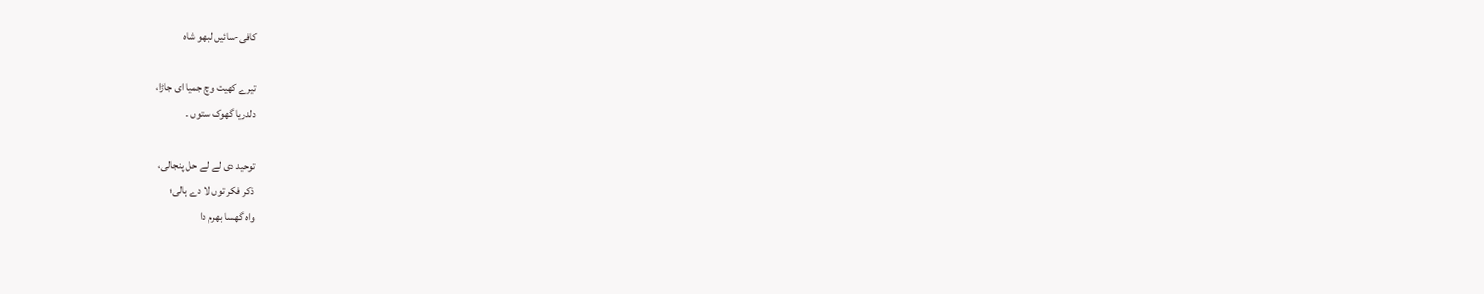کافی-سائیں لبھو شاہ

تیرے کھیت وچ جمیا ای جاڑا،
دلدریا گھوک ستوں ۔

توحید دی لے لے حل پنجالی،
ذکر فکر توں لا دے ہالی؛
واہ گھسا بھرم دا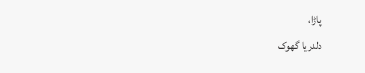پاڑا،
دلدریا گھوک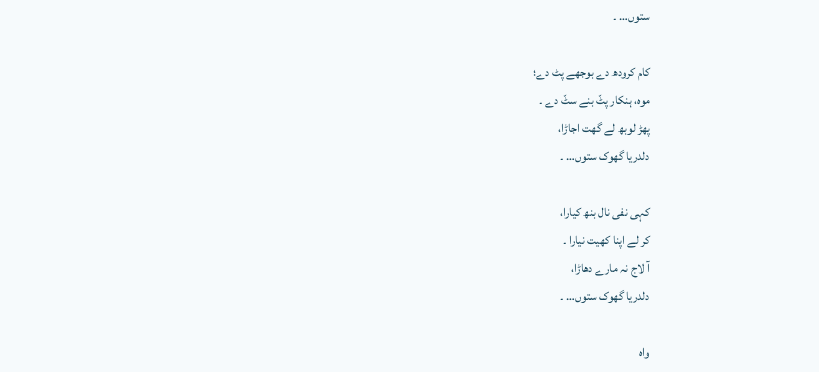ستوں… ۔

کام کرودھ دے بوجھے پٹ دے؛
موہ، ہنکار پٹّ بنے سٹّ دے ۔
پھڑ لوبھ لے گھت اجاڑا،
دلدریا گھوک ستوں… ۔

کہی نفی نال بنھ کیارا،
کر لے اپنا کھیت نیارا ۔
آ لاج نہ مارے دھاڑا،
دلدریا گھوک ستوں… ۔

واہ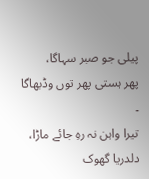پیلی جو صبر سہاگا،
پھر ہستی پھر توں وڈبھاگا ۔
تیرا واہن نہ رہِ جائے ماڑا،
دلدریا گھوک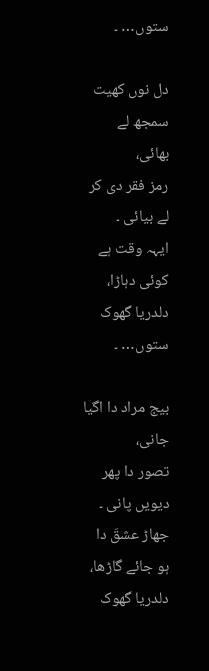ستوں… ۔

دل نوں کھیت سمجھ لے بھائی،
رمز فقر دی کر لے بیائی ۔
ایہہ وقت ہے کوئی دہاڑا،
دلدریا گھوک ستوں… ۔

بیج مراد دا اگیا جانی،
تصور دا پھر دیویں پانی ۔
جھاڑ عشقَ دا ہو جائے گاڑھا،
دلدریا گھوک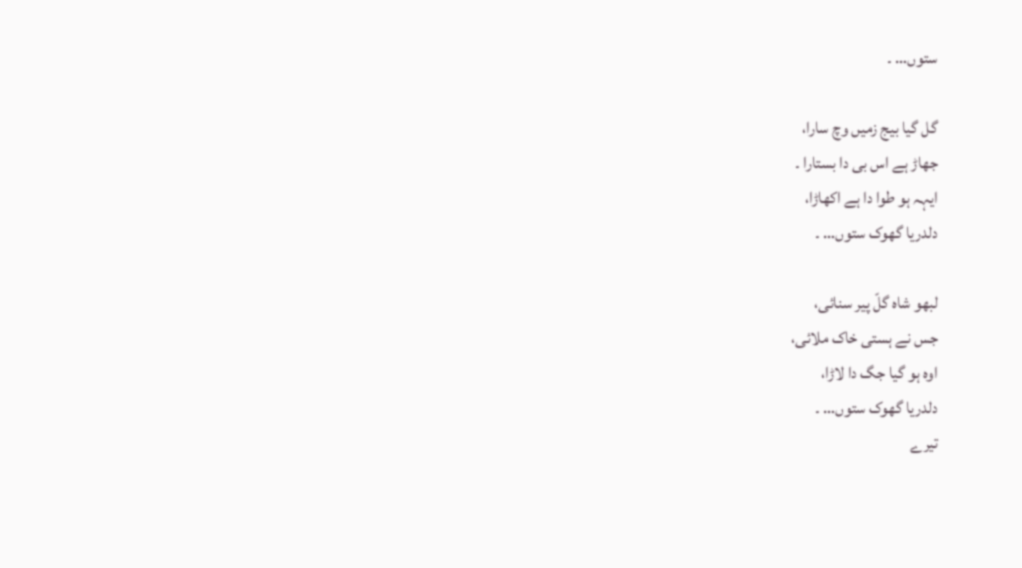ستوں… ۔

گل گیا بیج زمیں وچ سارا،
جھاڑ ہے اس بی دا بستارا ۔
ایہہ ہو طوا دا ہے اکھاڑا،
دلدریا گھوک ستوں… ۔

لبھو شاہ گلّ پیر سنائی،
جس نے ہستی خاک ملائی،
اوہ ہو گیا جگ دا لاڑا،
دلدریا گھوک ستوں… ۔
تیرے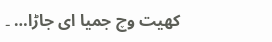کھیت وچ جمیا ای جاڑا… ۔